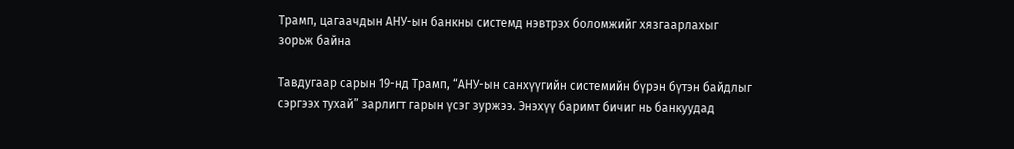Трамп, цагаачдын АНУ-ын банкны системд нэвтрэх боломжийг хязгаарлахыг зорьж байна

Тавдугаар сарын 19-нд Трамп, “АНУ-ын санхүүгийн системийн бүрэн бүтэн байдлыг сэргээх тухай” зарлигт гарын үсэг зуржээ. Энэхүү баримт бичиг нь банкуудад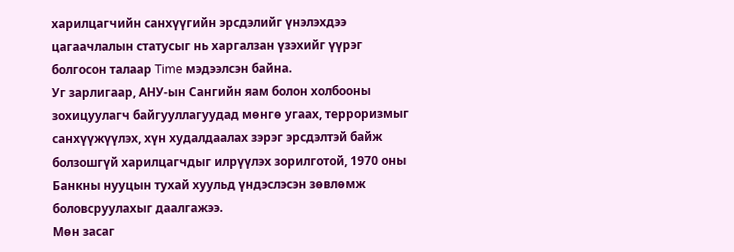харилцагчийн санхүүгийн эрсдэлийг үнэлэхдээ цагаачлалын статусыг нь харгалзан үзэхийг үүрэг болгосон талаар Time мэдээлсэн байна.
Уг зарлигаар, АНУ-ын Сангийн яам болон холбооны зохицуулагч байгууллагуудад мөнгө угаах, терроризмыг санхүүжүүлэх, хүн худалдаалах зэрэг эрсдэлтэй байж болзошгүй харилцагчдыг илрүүлэх зорилготой, 1970 оны Банкны нууцын тухай хуульд үндэслэсэн зөвлөмж боловсруулахыг даалгажээ.
Мөн засаг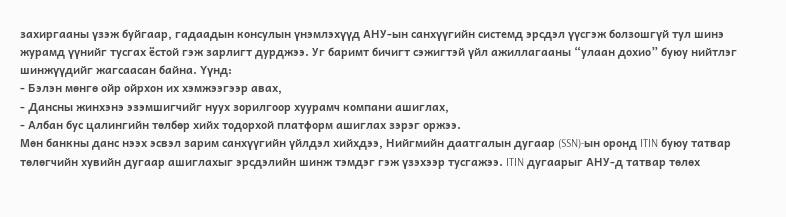захиргааны үзэж буйгаар, гадаадын консулын үнэмлэхүүд АНУ-ын санхүүгийн системд эрсдэл үүсгэж болзошгүй тул шинэ журамд үүнийг тусгах ёстой гэж зарлигт дурджээ. Уг баримт бичигт сэжигтэй үйл ажиллагааны “улаан дохио” буюу нийтлэг шинжүүдийг жагсаасан байна. Үүнд:
- Бэлэн мөнгө ойр ойрхон их хэмжээгээр авах,
- Дансны жинхэнэ эзэмшигчийг нуух зорилгоор хуурамч компани ашиглах,
- Албан бус цалингийн төлбөр хийх тодорхой платформ ашиглах зэрэг оржээ.
Мөн банкны данс нээх эсвэл зарим санхүүгийн үйлдэл хийхдээ, Нийгмийн даатгалын дугаар (SSN)-ын оронд ITIN буюу татвар төлөгчийн хувийн дугаар ашиглахыг эрсдэлийн шинж тэмдэг гэж үзэхээр тусгажээ. ITIN дугаарыг АНУ-д татвар төлөх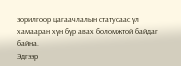зорилгоор цагаачлалын статусаас үл хамааран хүн бүр авах боломжтой байдаг байна.
Эдгээр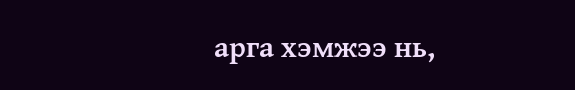арга хэмжээ нь,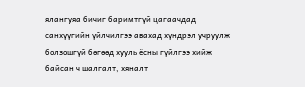ялангуяа бичиг баримтгүй цагаачдад санхүүгийн үйлчилгээ авахад хүндрэл учруулж болзошгүй бөгөөд хууль ёсны гүйлгээ хийж байсан ч шалгалт, хяналт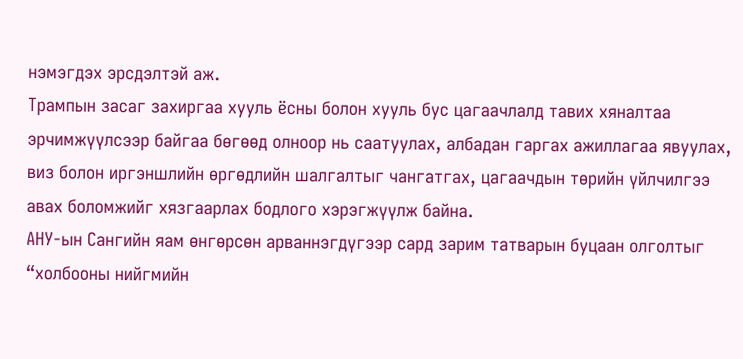нэмэгдэх эрсдэлтэй аж.
Трампын засаг захиргаа хууль ёсны болон хууль бус цагаачлалд тавих хяналтаа эрчимжүүлсээр байгаа бөгөөд олноор нь саатуулах, албадан гаргах ажиллагаа явуулах, виз болон иргэншлийн өргөдлийн шалгалтыг чангатгах, цагаачдын төрийн үйлчилгээ авах боломжийг хязгаарлах бодлого хэрэгжүүлж байна.
АНУ-ын Сангийн яам өнгөрсөн арваннэгдүгээр сард зарим татварын буцаан олголтыг “холбооны нийгмийн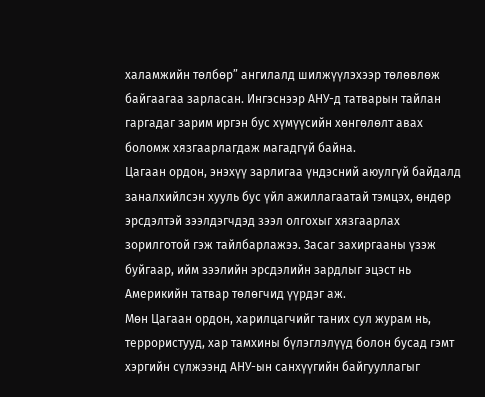халамжийн төлбөр” ангилалд шилжүүлэхээр төлөвлөж байгаагаа зарласан. Ингэснээр АНУ-д татварын тайлан гаргадаг зарим иргэн бус хүмүүсийн хөнгөлөлт авах боломж хязгаарлагдаж магадгүй байна.
Цагаан ордон, энэхүү зарлигаа үндэсний аюулгүй байдалд заналхийлсэн хууль бус үйл ажиллагаатай тэмцэх, өндөр эрсдэлтэй зээлдэгчдэд зээл олгохыг хязгаарлах зорилготой гэж тайлбарлажээ. Засаг захиргааны үзэж буйгаар, ийм зээлийн эрсдэлийн зардлыг эцэст нь Америкийн татвар төлөгчид үүрдэг аж.
Мөн Цагаан ордон, харилцагчийг таних сул журам нь, террористууд, хар тамхины бүлэглэлүүд болон бусад гэмт хэргийн сүлжээнд АНУ-ын санхүүгийн байгууллагыг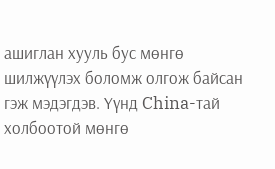ашиглан хууль бус мөнгө шилжүүлэх боломж олгож байсан гэж мэдэгдэв. Үүнд China-тай холбоотой мөнгө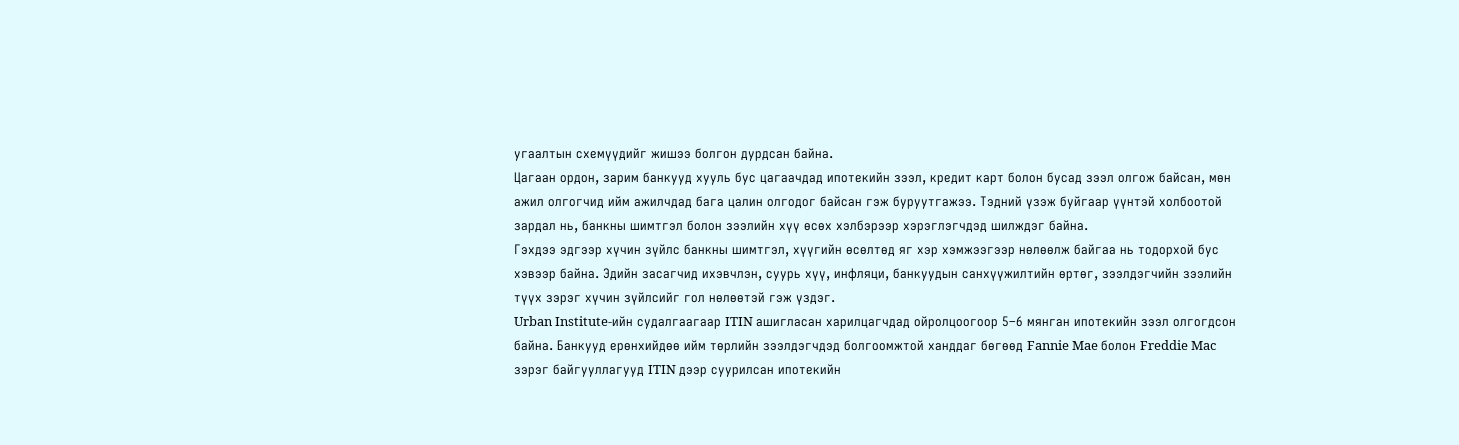угаалтын схемүүдийг жишээ болгон дурдсан байна.
Цагаан ордон, зарим банкууд хууль бус цагаачдад ипотекийн зээл, кредит карт болон бусад зээл олгож байсан, мөн ажил олгогчид ийм ажилчдад бага цалин олгодог байсан гэж буруутгажээ. Тэдний үзэж буйгаар үүнтэй холбоотой зардал нь, банкны шимтгэл болон зээлийн хүү өсөх хэлбэрээр хэрэглэгчдэд шилждэг байна.
Гэхдээ эдгээр хүчин зүйлс банкны шимтгэл, хүүгийн өсөлтөд яг хэр хэмжээгээр нөлөөлж байгаа нь тодорхой бус хэвээр байна. Эдийн засагчид ихэвчлэн, суурь хүү, инфляци, банкуудын санхүүжилтийн өртөг, зээлдэгчийн зээлийн түүх зэрэг хүчин зүйлсийг гол нөлөөтэй гэж үздэг.
Urban Institute-ийн судалгаагаар ITIN ашигласан харилцагчдад ойролцоогоор 5–6 мянган ипотекийн зээл олгогдсон байна. Банкууд ерөнхийдөө ийм төрлийн зээлдэгчдэд болгоомжтой ханддаг бөгөөд Fannie Mae болон Freddie Mac зэрэг байгууллагууд ITIN дээр суурилсан ипотекийн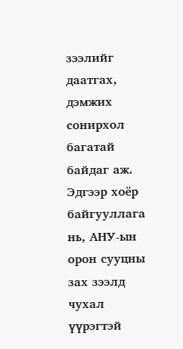зээлийг даатгах, дэмжих сонирхол багатай байдаг аж. Эдгээр хоёр байгууллага нь, АНУ-ын орон сууцны зах зээлд чухал үүрэгтэй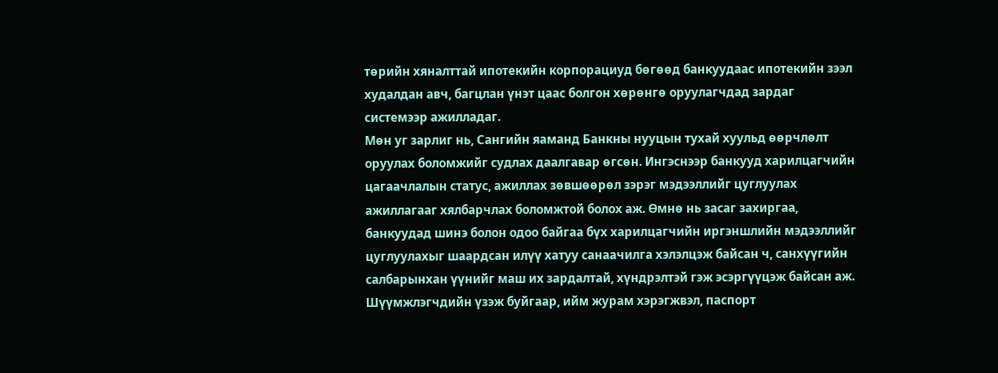төрийн хяналттай ипотекийн корпорациуд бөгөөд банкуудаас ипотекийн зээл худалдан авч, багцлан үнэт цаас болгон хөрөнгө оруулагчдад зардаг системээр ажилладаг.
Мөн уг зарлиг нь, Сангийн яаманд Банкны нууцын тухай хуульд өөрчлөлт оруулах боломжийг судлах даалгавар өгсөн. Ингэснээр банкууд харилцагчийн цагаачлалын статус, ажиллах зөвшөөрөл зэрэг мэдээллийг цуглуулах ажиллагааг хялбарчлах боломжтой болох аж. Өмнө нь засаг захиргаа, банкуудад шинэ болон одоо байгаа бүх харилцагчийн иргэншлийн мэдээллийг цуглуулахыг шаардсан илүү хатуу санаачилга хэлэлцэж байсан ч, санхүүгийн салбарынхан үүнийг маш их зардалтай, хүндрэлтэй гэж эсэргүүцэж байсан аж.
Шүүмжлэгчдийн үзэж буйгаар, ийм журам хэрэгжвэл, паспорт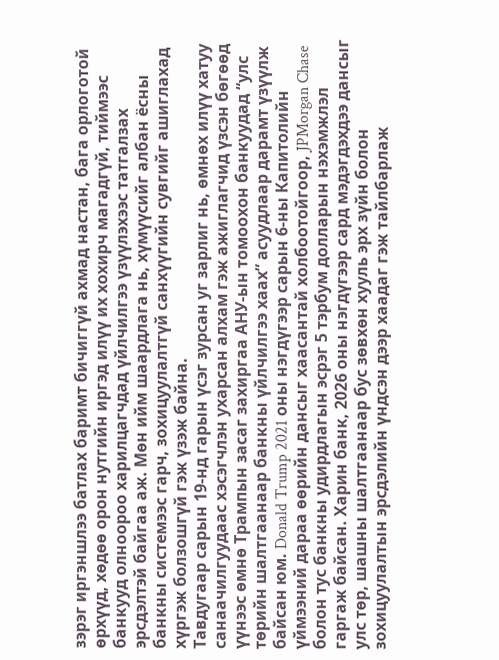зэрэг иргэншлээ батлах баримт бичиггүй ахмад настан, бага орлоготой өрхүүд, хөдөө орон нутгийн иргэд илүү их хохирч магадгүй, тиймээс банкууд олноороо харилцагчдад үйлчилгээ үзүүлэхээс татгалзах эрсдэлтэй байгаа аж. Мөн ийм шаардлага нь, хүмүүсийг албан ёсны банкны системээс гарч, зохицуулалтгүй санхүүгийн сувгийг ашиглахад хүргэж болзошгүй гэж үзэж байна.
Тавдугаар сарын 19-нд гарын үсэг зурсан уг зарлиг нь, өмнөх илүү хатуу санаачилгуудаас хэсэгчлэн ухарсан алхам гэж ажиглагчид үзсэн бөгөөд үүнээс өмнө Трампын засаг захиргаа АНУ-ын томоохон банкуудад “улс төрийн шалтгаанаар банкны үйлчилгээ хаах” асуудлаар дарамт үзүүлж байсан юм. Donald Trump 2021 оны нэгдүгээр сарын 6-ны Капитолийн үймээний дараа өөрийн дансыг хаасантай холбоотойгоор, JPMorgan Chase болон тус банкны удирдлагын эсрэг 5 тэрбум долларын нэхэмжлэл гаргаж байсан. Харин банк, 2026 оны нэгдүгээр сард мэдэгдэхдээ дансыг улс төр, шашны шалтгаанаар бус зөвхөн хууль эрх зүйн болон зохицуулалтын эрсдэлийн үндсэн дээр хаадаг гэж тайлбарлаж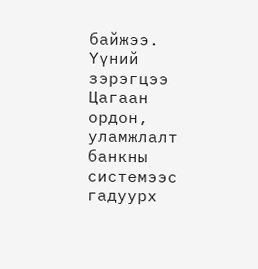байжээ.
Үүний зэрэгцээ Цагаан ордон, уламжлалт банкны системээс гадуурх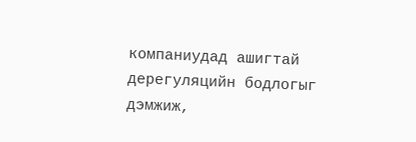компаниудад ашигтай дерегуляцийн бодлогыг дэмжиж,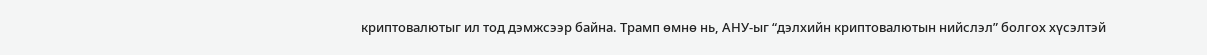криптовалютыг ил тод дэмжсээр байна. Трамп өмнө нь, АНУ-ыг “дэлхийн криптовалютын нийслэл” болгох хүсэлтэй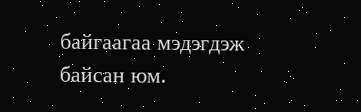байгаагаа мэдэгдэж байсан юм.